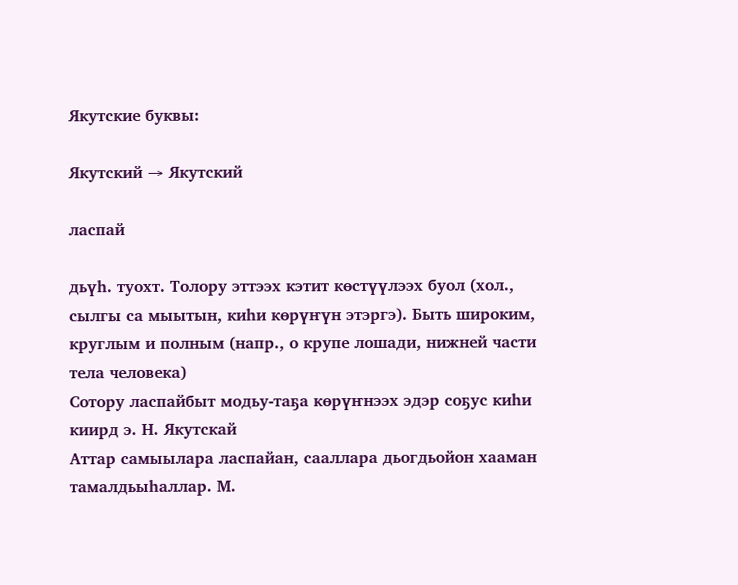Якутские буквы:

Якутский → Якутский

ласпай

дьүһ. туохт. Толору эттээх кэтит көстүүлээх буол (хол., сылгы са мыытын, киһи көрүҥүн этэргэ). Быть широким, круглым и полным (напр., о крупе лошади, нижней части тела человека)
Сотору ласпайбыт модьу-таҕа көрүҥнээх эдэр соҕус киһи киирд э. Н. Якутскай
Аттар самыылара ласпайан, сааллара дьогдьойон хааман тамалдьыһаллар. М.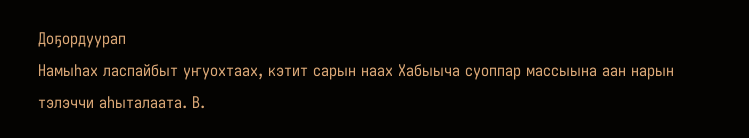Доҕордуурап
Намыһах ласпайбыт уҥуохтаах, кэтит сарын наах Хабыыча суоппар массыына аан нарын тэлэччи аһыталаата. В.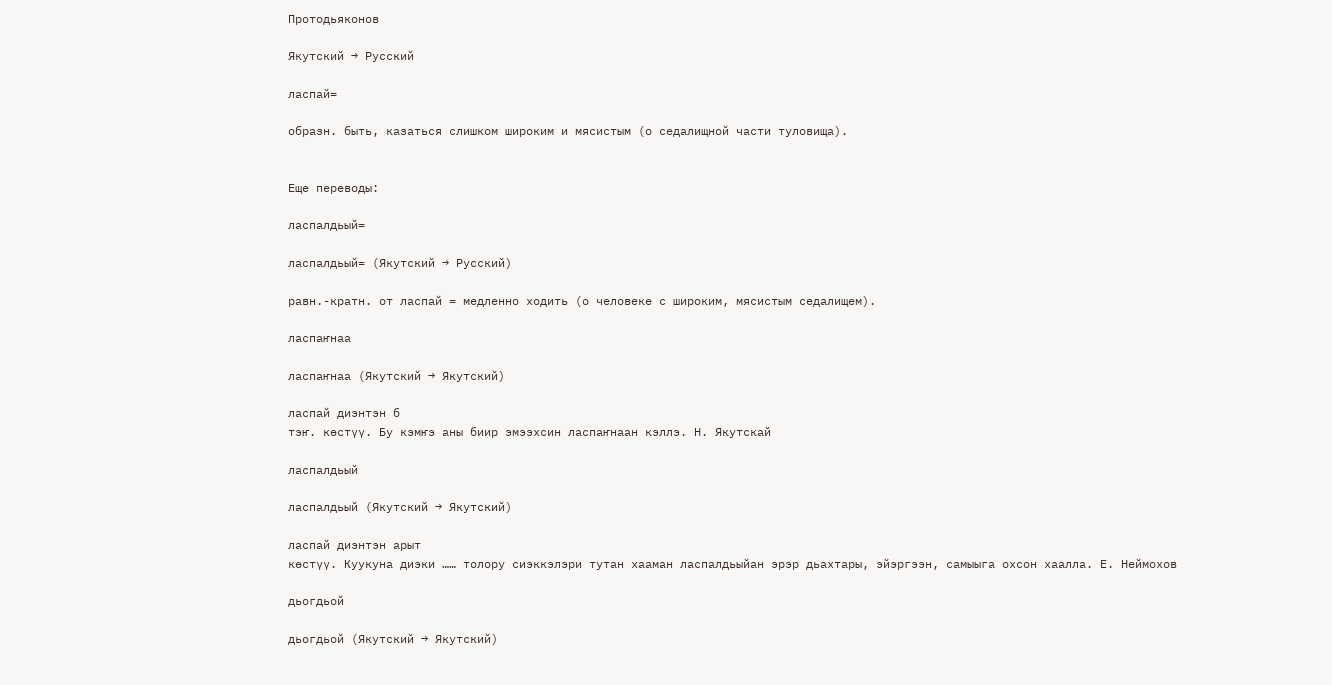Протодьяконов

Якутский → Русский

ласпай=

образн. быть, казаться слишком широким и мясистым (о седалищной части туловища).


Еще переводы:

ласпалдьый=

ласпалдьый= (Якутский → Русский)

равн.-кратн. от ласпай = медленно ходить (о человеке с широким, мясистым седалищем).

ласпаҥнаа

ласпаҥнаа (Якутский → Якутский)

ласпай диэнтэн б
тэҥ. көстүү. Бу кэмҥэ аны биир эмээхсин ласпаҥнаан кэллэ. Н. Якутскай

ласпалдьый

ласпалдьый (Якутский → Якутский)

ласпай диэнтэн арыт
көстүү. Куукуна диэки …… толору сиэккэлэри тутан хааман ласпалдьыйан эрэр дьахтары, эйэргээн, самыыга охсон хаалла. Е. Неймохов

дьогдьой

дьогдьой (Якутский → Якутский)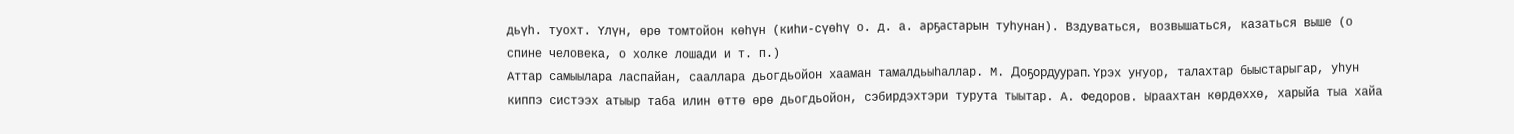дьүһ. туохт. Үлүн, өрө томтойон көһүн (киһи-сүөһү о. д. а. арҕастарын туһунан). Вздуваться, возвышаться, казаться выше (о спине человека, о холке лошади и т. п.)
Аттар самыылара ласпайан, сааллара дьогдьойон хааман тамалдьыһаллар. М. Доҕордуурап. Үрэх уҥуор, талахтар быыстарыгар, уһун киппэ систээх атыыр таба илин өттө өрө дьогдьойон, сэбирдэхтэри турута тыытар. А. Федоров. Ыраахтан көрдөххө, харыйа тыа хайа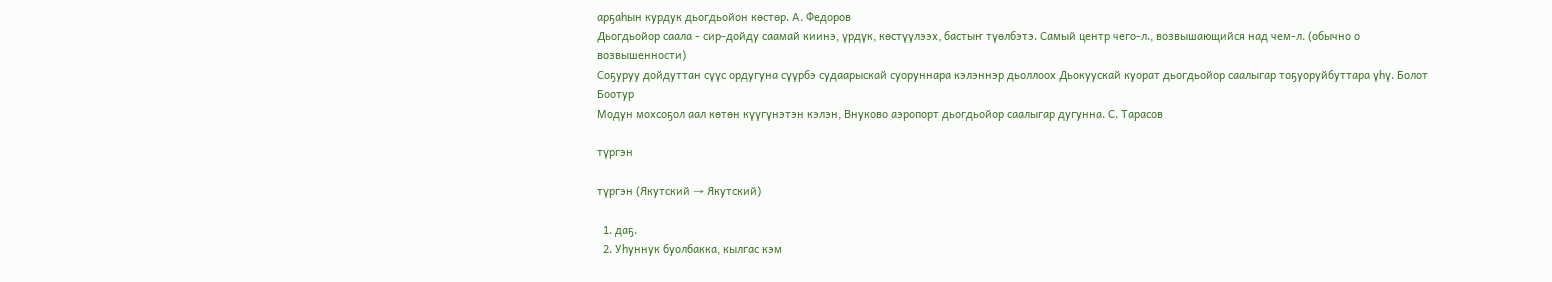арҕаһын курдук дьогдьойон көстөр. А. Федоров
Дьогдьойор саала - сир-дойду саамай киинэ, үрдүк, көстүүлээх, бастыҥ түөлбэтэ. Самый центр чего-л., возвышающийся над чем-л. (обычно о возвышенности)
Соҕуруу дойдуттан сүүс ордугуна сүүрбэ судаарыскай суоруннара кэлэннэр дьоллоох Дьокуускай куорат дьогдьойор саалыгар тоҕуоруйбуттара үһү. Болот Боотур
Модун мохсоҕол аал көтөн күүгүнэтэн кэлэн, Внуково аэропорт дьогдьойор саалыгар дугунна. С. Тарасов

түргэн

түргэн (Якутский → Якутский)

  1. даҕ.
  2. Уһуннук буолбакка, кылгас кэм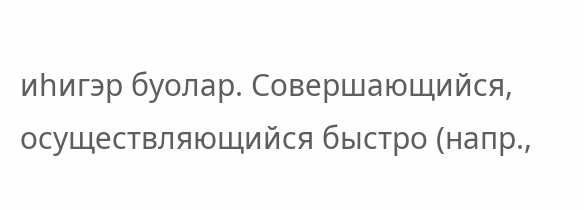иһигэр буолар. Совершающийся, осуществляющийся быстро (напр.,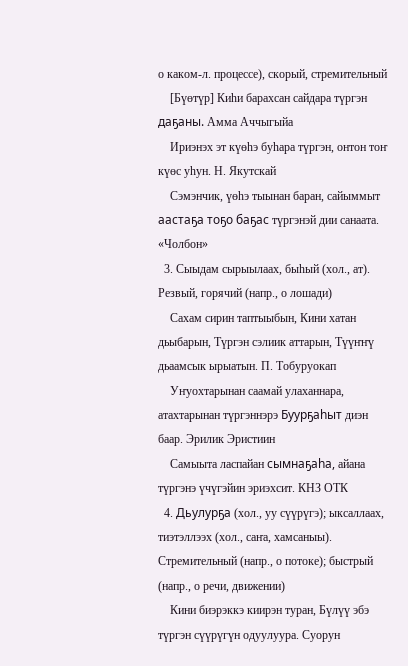о каком-л. процессе), скорый, стремительный
    [Бүөтүр] Киһи барахсан сайдара түргэн даҕаны. Амма Аччыгыйа
    Ириэнэх эт күөһэ буһара түргэн, онтон тоҥ күөс уһун. Н. Якутскай
    Сэмэнчик, үөһэ тыынан баран, сайыммыт аастаҕа тоҕо баҕас түргэнэй дии санаата. «Чолбон»
  3. Сыыдам сырыылаах, быһый (хол., ат). Резвый, горячий (напр., о лошади)
    Сахам сирин таптыыбын, Кини хатан дьыбарын, Түргэн сэлиик аттарын, Түүҥҥү дьаамсык ырыатын. П. Тобуруокап
    Уҥуохтарынан саамай улаханнара, атахтарынан түргэннэрэ Буурҕаһыт диэн баар. Эрилик Эристиин
    Самыыта ласпайан сымнаҕаһа, айана түргэнэ үчүгэйин эриэхсит. КНЗ ОТК
  4. Дьулурҕа (хол., уу сүүрүгэ); ыксаллаах, тиэтэллээх (хол., саҥа, хамсаныы). Стремительный (напр., о потоке); быстрый (напр., о речи, движении)
    Кини биэрэккэ киирэн туран, Бүлүү эбэ түргэн сүүрүгүн одуулуура. Суорун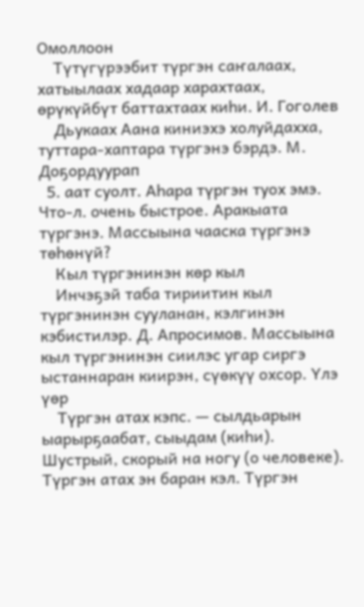Омоллоон
    Түтүгүрээбит түргэн саҥалаах, хатыылаах хадаар харахтаах, өрүкүйбүт баттахтаах киһи. И. Гоголев
    Дьукаах Аана киниэхэ холуйдахха, туттара-хаптара түргэнэ бэрдэ. М. Доҕордуурап
  5. аат суолт. Аһара түргэн туох эмэ. Что-л. очень быстрое. Аракыата түргэнэ. Массыына чааска түргэнэ төһөнүй?
    Кыл түргэнинэн көр кыл
    Инчэҕэй таба тириитин кыл түргэнинэн сууланан, кэлгинэн кэбистилэр. Д. Апросимов. Массыына кыл түргэнинэн сиилэс угар сиргэ ыстаннаран киирэн, сүөкүү охсор. Үлэ үөр
    Түргэн атах кэпс. — сылдьарын ыарырҕаабат, сыыдам (киһи). Шустрый, скорый на ногу (о человеке). Түргэн атах эн баран кэл. Түргэн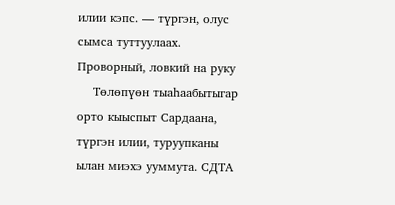илии кэпс. — түргэн, олус сымса туттуулаах. Проворный, ловкий на руку
    Төлөпүөн тыаһаабытыгар орто кыыспыт Сардаана, түргэн илии, туруупканы ылан миэхэ ууммута. СДТА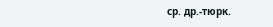ср. др.-тюрк.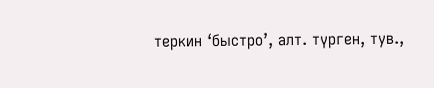теркин ‘быстро’, алт. түрген, тув.,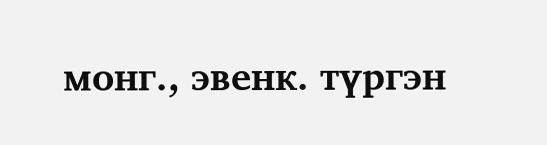монг., эвенк. түргэн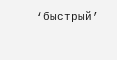‘быстрый’